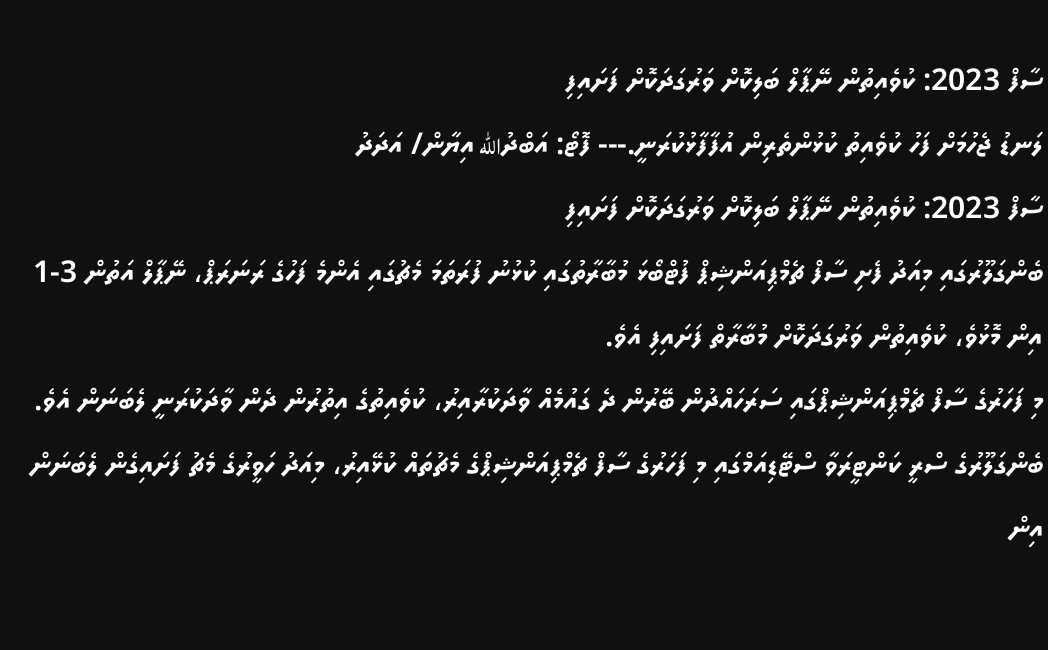ސާފް 2023: ކުވެއިތުން ނޭޕާލް ބަލިކޮށް ވަރުގަދަކޮށް ފަށައިފި
ލަނޑު ޖެހުމަށް ފަހު ކުވެއިތު ކުޅުންތެރިން އުފާފާޅުކުރަނީ.--- ފޮޓޯ: އަބްދުالله އިޔާން/ އަދަދު
ސާފް 2023: ކުވެއިތުން ނޭޕާލް ބަލިކޮށް ވަރުގަދަކޮށް ފަށައިފި
ބެންގަލޫރުގައި މިއަދު ފެށި ސާފް ޗެމްޕިއަންޝިޕް ފުޓްބޯޅަ މުބާރާތުގައި ކުޅުނު ފުރަތަމަ މެޗުގައި އެންމެ ފަހުގެ ރަނަރަޕް، ނޭޕާލް އަތުން 3-1 އިން މޮޅުވެ، ކުވެއިތުން ވަރުގަދަކޮށް މުބާރާތް ފަށައިފި އެވެ.
މި ފަހަރުގެ ސާފް ޗެމްޕިއަންޝިޕްގައި ސަރަހައްދުން ބޭރުން ދެ ގައުމެއް ވާދަކުރާއިރު، ކުވެއިތުގެ އިތުރުން ދެން ވާދަކުރަނީ ލެބަނަން އެވެ.
ބެންގަލޫރުގެ ސްރީ ކަންޓީރަވާ ސްޓޭޑިއަމްގައި މި ފަހަރުގެ ސާފް ޗެމްޕިއަންޝިޕްގެ މެޗުތައް ކުޅޭއިރު، މިއަދު ހަވީރުގެ މެޗު ފަށައިގެން ލެބަނަން އިން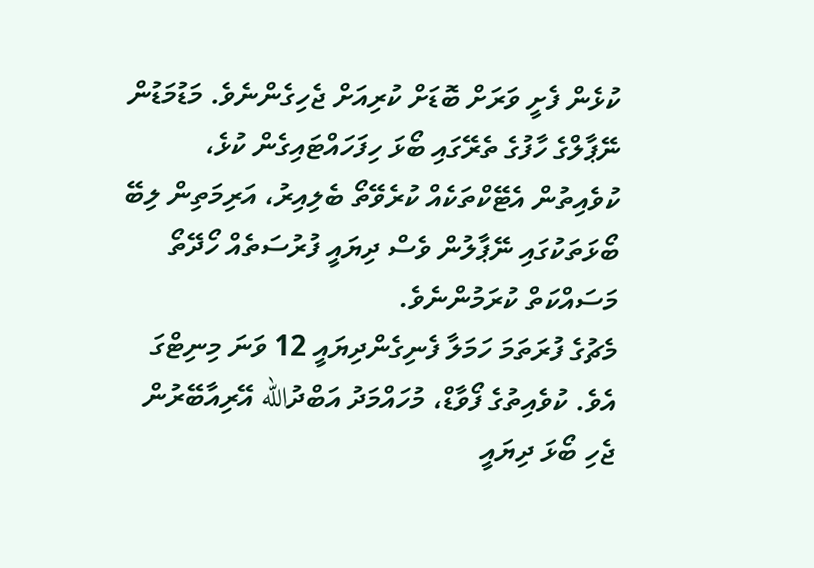ކުޅެން ފެށީ ވަރަށް ބޮޑަށް ކުރިއަށް ޖެހިގެންނެވެ. މަޑުމަޑުން ނޭޕާލްގެ ހާފުގެ ތެރޭގައި ބޯޅަ ހިފަހައްޓައިގެން ކުޅެ، ކުވެއިތުން އެޓޭކްތަކެއް ކުރެވޭތޯ ބެލިއިރު، އަރިމަތިން ލިބޭ ބޯޅަތަކުގައި ނޭޕާލުން ވެސް ދިޔައީ ފުރުސަތެއް ހޯދޭތޯ މަސައްކަތް ކުރަމުންނެވެ.
މެޗުގެ ފުރަތަމަ ހަމަލާ ފެނިގެންދިޔައީ 12 ވަނަ މިނިޓްގަ އެވެ. ކުވެއިތުގެ ފޯވާޑް، މުހައްމަދު އަބްދުالله އޭރިއާބޭރުން ޖެހި ބޯޅަ ދިޔައީ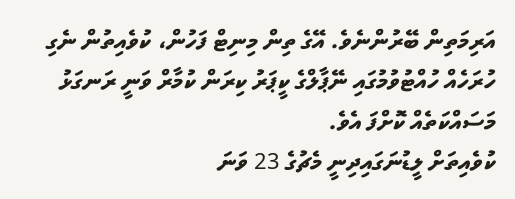އަރިމަތިން ބޭރުންނެވެ. އޭގެ ތިން މިނިޓް ފަހުން، ކުވެއިތުން ނެގި ހުރަހެއް ހުއްޓުވުމުގައި ނޭޕާލްގެ ކީޕަރު ކިރަން ކުމާރް ވަނީ ރަނގަޅު މަސައްކަތެއް ކޮށްފަ އެވެ.
ކުވެއިތަށް ލީޑުނަގައިދިނީ މެޗުގެ 23 ވަނަ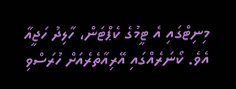މިނިޓްގައި އެ ޓީމުގެ ކެޕްޓަން، ހާލިދު ހަޖީއާ އެވެ. ކޯނަރެއްގައި އޭރިއާތެރެއަށް ހުރަސްވި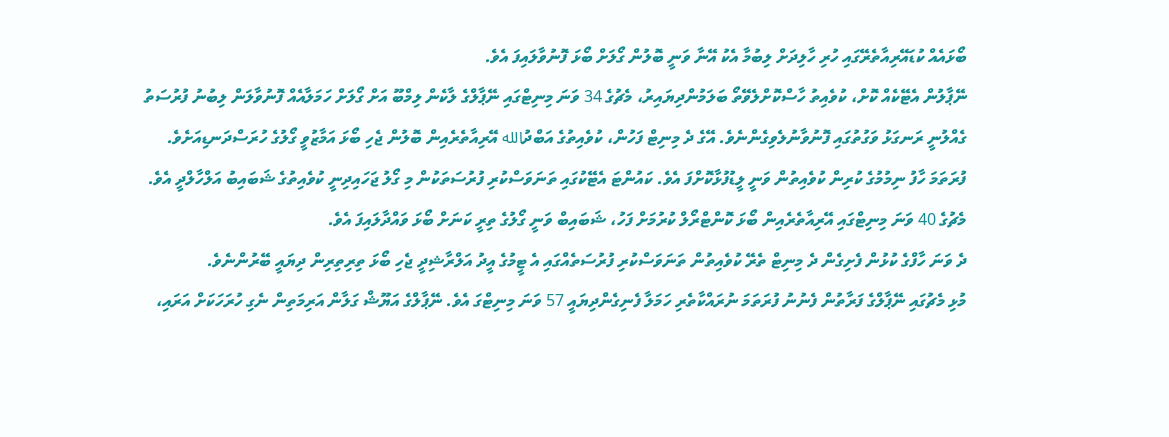ބޯޅައެއް ކުޑައޭރިއާތެރޭގައި ހުރި ހާލިދަށް ލިބުމާ އެކު އޭނާ ވަނީ ބޮލުން ގޯލަށް ބޯޅަ ފޮނުވާލައިފަ އެވެ.
ނޭޕާލުން އެޓޭކެއް ކޮށް، ކުވެއިތު ހާސްކޮށްލެވޭތޯ ބަލަމުންދިޔައިރު، މެޗުގެ 34 ވަނަ މިނިޓްގައި ނޭޕާލްގެ ލާކެން ލިމްބޫ އަށް ގޯލަށް ހަމަލާއެއް ފޮނުވާލަން ލިބުނު ފުރުސަތު ގެއްލުނީ ރަނގަޅު ވަގުތުގައި ފޮނުވާނުލެވިގެންނެވެ. އޭގެ ދެ މިނިޓް ފަހުން، ކުވެއިތުގެ އަބްދުالله އޭރިއާތެރެއިން ބޮލުން ޖެހި ބޯޅަ އަމާޒުވީ ގޯލުގެ ހުރަސްދަނޑިއަށެވެ.
ފުރަތަމަ ހާފު ނިމުމުގެ ކުރިން ކުވެއިތުން ވަނީ ލީޑުފުޅާކޮށްފަ އެވެ. ކައުންޓަ އެޓޭކުގައި ތަނަވަސްކުރި ފުރުސަތަކުން މި ގޯލު ޖަހައިދިނީ ކުވެއިތުގެ ޝަބައިބު އަލްހާލްދީ އެވެ. މެޗުގެ 40 ވަނަ މިނިޓްގައި އޭރިއާތެރެއިން ބޯޅަ ކޮންޓްރޯލް ކުރުމަށް ފަހު، ޝަބައިބް ވަނީ ގޯލުގެ ތިރީ ކަނަށް ބޯޅަ ވައްދާލައިފަ އެވެ.
ދެ ވަނަ ހާފްގެ ކުޅުން ފެށިގެން ދެ މިނިޓް ތެރޭ ކުވެއިތުން ތަނަވަސްކުރި ފުރުސަތެއްގައި އެ ޓީމުގެ އީދު އަލްރާޝިދީ ޖެހި ބޯޅަ ތިރިތިރިން ދިޔައީ ބޭރުންނެވެ.
މުޅި މެޗުގައި ނޭޕާލްގެ ފަރާތުން ފެނުނު ފުރަތަމަ ނުރައްކާތެރި ހަމަލާ ފެނިގެންދިޔައީ 57 ވަނަ މިނިޓްގަ އެވެ. ނޭޕާލްގެ އަޔޫޝް ގަލާން އަރިމަތިން ނެގި ހުރަހަކަށް އަރައި،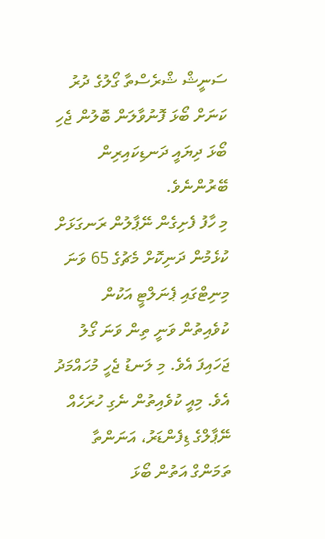ސަނީޝް ޝްރެސްތާ ގޯލުގެ ދުރު ކަނަށް ބޯޅަ ފޮނުވާލަން ބޮލުން ޖެހި ބޯޅަ ދިޔައީ ދަނޑިކައިރިން ބޭރުންނެވެ.
މި ހާފު ފެށިގެން ނޭޕާލުން ރަނގަޅަށް ކުޅެމުން ދަނިކޮށް މެޗުގެ 65 ވަނަ މިނިޓްގައި ޕެނަލްޓީ އަކުން ކުވެއިތުން ވަނީ ތިން ވަނަ ގޯލު ޖަހައިފަ އެވެ. މި ލަނޑު ޖެހީ މުހައްމަދު އެވެ. މިއީ ކުވެއިތުން ނެގި ހުރަހެއް ނޭޕާލްގެ ޑިފެންޑަރު، އަނަންތާ ތަމަންގް އަތުން ބޯޅަ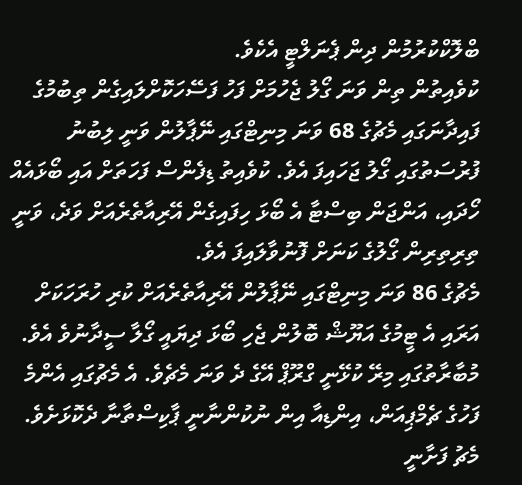ބްލޮކްކުރުމުން ދިން ޕެނަލްޓީ އެކެވެ.
ކުވެއިތުން ތިން ވަނަ ގޯލު ޖެހުމަށް ފަހު ފަސޭހަކޮށްލައިގެން ތިބުމުގެ ފައިދާނަގައި މެޗުގެ 68 ވަނަ މިނިޓްގައި ނޭޕާލުން ވަނީ ލިބުނު ފުރުސަތުގައި ގޯލު ޖަހައިފަ އެވެ. ކުވެއިތު ޑިފެންސް ފަހަތަށް އައި ބޯޅައެއް ހޯދައި، އަންޖަން ބިސްޓާ އެ ބޯޅަ ހިފައިގެން އޭރިއާތެރެއަށް ވަދެ، ވަނީ ތިރިތިރިން ގޯލުގެ ކަނަށް ފޮނުވާލައިފަ އެވެ.
މެޗުގެ 86 ވަނަ މިނިޓްގައި ނޭޕާލުން އޭރިއާތެރެއަށް ކުރި ހުރަހަކަށް އަރައި އެ ޓީމުގެ އަޔޫޝް ބޮލުން ޖެހި ބޯޅަ ދިޔައީ ގޯލާ ސީދާނުވެ އެވެ.
މުބާރާތުގައި މިރޭ ކުޅޭނީ ގްރޫޕް އޭގެ ދެ ވަނަ މެޗެވެ. އެ މެޗުގައި އެންމެ ފަހުގެ ޗެމްޕިއަން، އިންޑިއާ އިން ނުކުންނާނީ ޕާކިސްތާނާ ދެކޮޅަށެވެ. މެޗު ފަށާނީ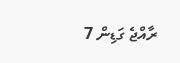ރާއްޖެ ގަޑިން 7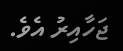ޖަހާއިރު އެވެ.